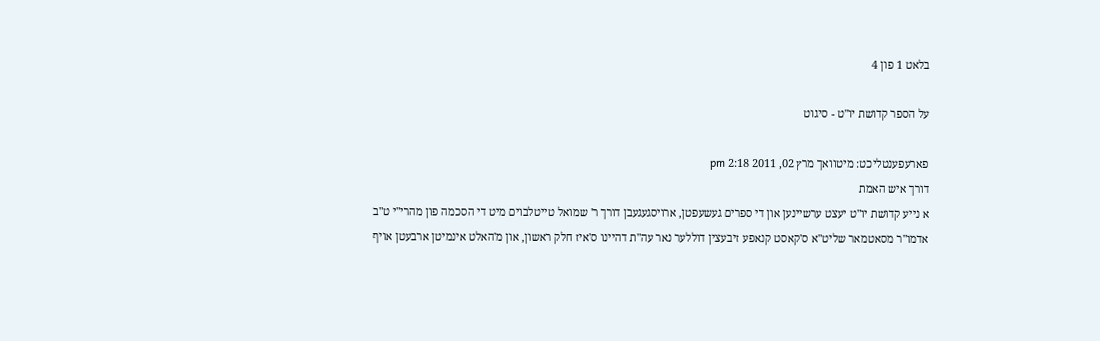בלאט 1 פון 4

על הספר קדושת יו"ט - סיגוט

פארעפענטליכט: מיטוואך מרץ 02, 2011 2:18 pm
דורך איש האמת
א נייע קדושת יו"ט יעצט ערשיינען און די ספרים געשעפטן, ארויסגעגעבן דורך ר' שמואל טייטלבוים מיט די הסכמה פון מהרי"י ט"ב אדמו"ר מסאטמאר שליט"א ס'קאסט קנאפע זיבעצין דוללער נאר עה"ת דהיינו ס'איז חלק ראשון, און מ'האלט אינמיטן ארבעטן אויף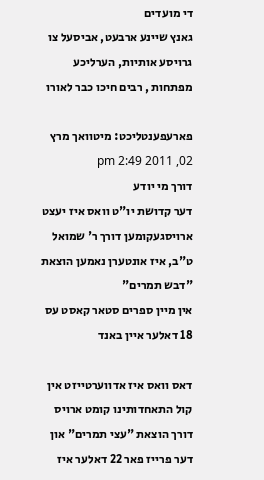די מועדים
גאנץ שיינע ארבעט, אביסעל צו גרויסע אותיות, הערליכע מפתחות , רבים חיכו כבר לאורו

פארעפענטליכט: מיטוואך מרץ 02, 2011 2:49 pm
דורך מי יודע
דער קדושת יו"ט וואס איז יעצט ארויסגעקומען דורך ר' שמואל ט"ב, איז אונטערן נאמען הוצאת "דבש תמרים"
אין מיין ספרים סטאר קאסט עס 18 דאלער איין באנד

דאס וואס איז אדווערטייזט אין קול התאחדותינו קומט ארויס דורך הוצאת "עצי תמרים" און דער פרייז פאר 22 דאלער איז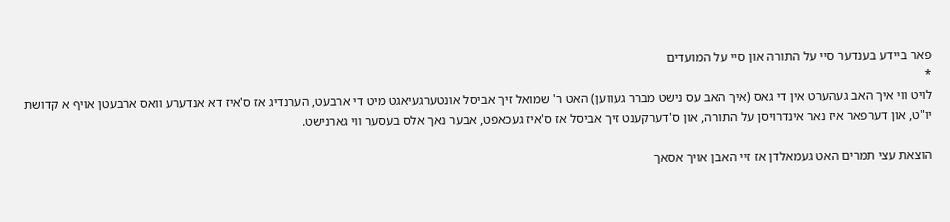פאר ביידע בענדער סיי על התורה און סיי על המועדים
*
לויט ווי איך האב געהערט אין די גאס (איך האב עס נישט מברר געווען) האט ר' שמואל זיך אביסל אונטערגעיאגט מיט די ארבעט, הערנדיג אז ס'איז דא אנדערע וואס ארבעטן אויף א קדושת יו"ט, און דערפאר איז נאר אינדרויסן על התורה, און ס'דערקענט זיך אביסל אז ס'איז געכאפט, אבער נאך אלס בעסער ווי גארנישט.

הוצאת עצי תמרים האט געמאלדן אז זיי האבן אויך אסאך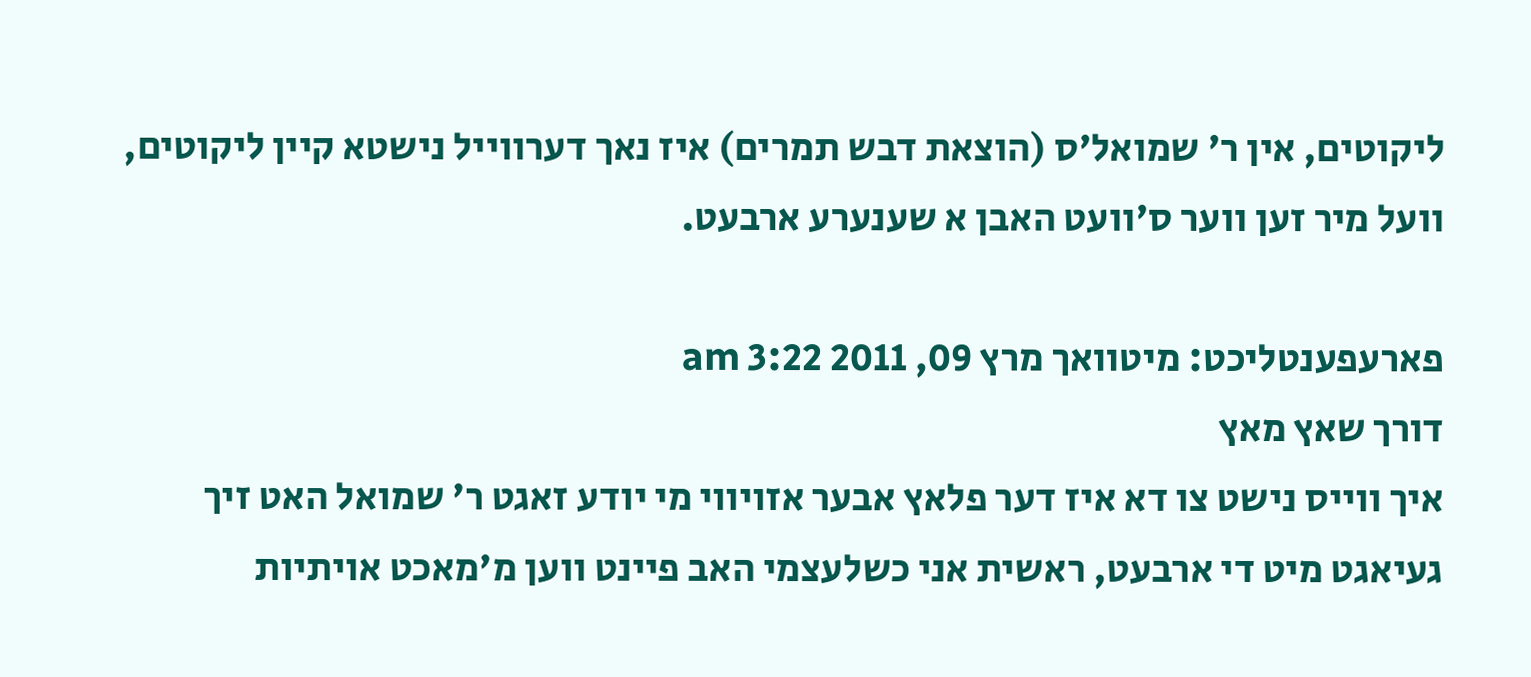ליקוטים, אין ר' שמואל'ס (הוצאת דבש תמרים) איז נאך דערווייל נישטא קיין ליקוטים, וועל מיר זען ווער ס'וועט האבן א שענערע ארבעט.

פארעפענטליכט: מיטוואך מרץ 09, 2011 3:22 am
דורך שאץ מאץ
איך ווייס נישט צו דא איז דער פלאץ אבער אזויווי מי יודע זאגט ר' שמואל האט זיך געיאגט מיט די ארבעט, ראשית אני כשלעצמי האב פיינט ווען מ'מאכט אויתיות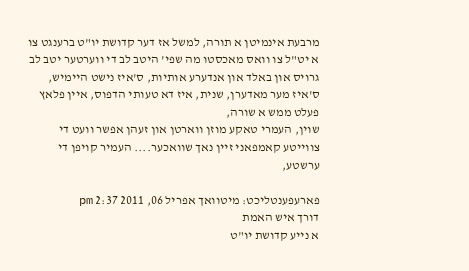מרבעת אינמיטן א תורה, למשל אז דער קדושת יו"ט ברענגט צו א יט"ל צו וואס מאכסטו מה שפי' היטב לב די ווערטער יטב לב גרויס און באלד און אנדערע אותיות, ס'איז נישט היימיש, ס'איז מער מאדערן, שנית, איז דא טעותי הדפוס, איין פלאץ פעלט ממש א שורה,
שוין, העמרי טאקע מוזן ווארטן און זעהן אפשר וועט די צווייטע קאמפאני זיין נאך שוואכער.... העמיר קויפן די ערשטע,

פארעפענטליכט: מיטוואך אפריל 06, 2011 2:37 pm
דורך איש האמת
א נייע קדושת יו"ט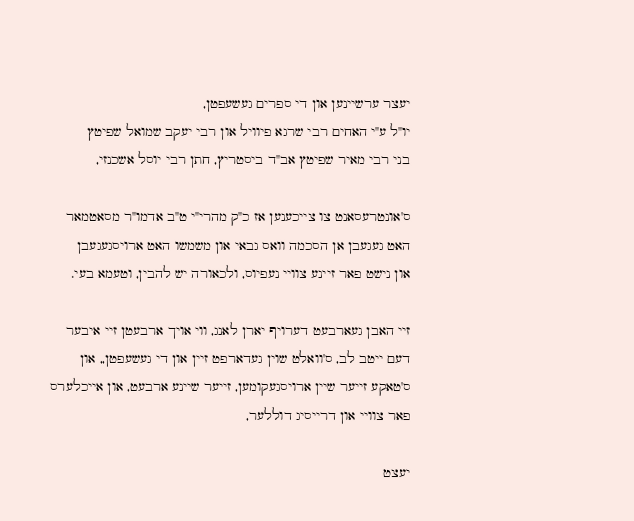יעצר ערשיינען און די ספרים געשעפטן,
יו"ל ע"י האחים רבי שרגא פיוויל און רבי יעקב שמואל שפיטץ
בני רבי מאיר שפיטץ אב"ד ביסטריץ, חתן רבי יוסל אשכנזי,

ס'אונטרעסאנט צו צייכענען אז כ"ק מהרי"י ט"ב אדמו"ר מסאטמאר
האט געגעבן אן הסכמה וואס גבאי און משמשו האט ארויסגעגעבן
און נישט פאר זיינע צוויי נעפיוס, ולכאורה יש להבין, וטעמא בעי.

זיי האבן געארבעט דערויף יארן לאנג, ווי אויך ארבעטן זיי איבער
דעם ייטב לב, ס'וואלט שוין געדארפט זיין און די געשעפטן,, און
ס'טאקע זייער שיין ארויסגעקומען, זייער שיינע ארבעט, און אייכלערס
פאר צוויי און דרייסיג דוללער,

יעצט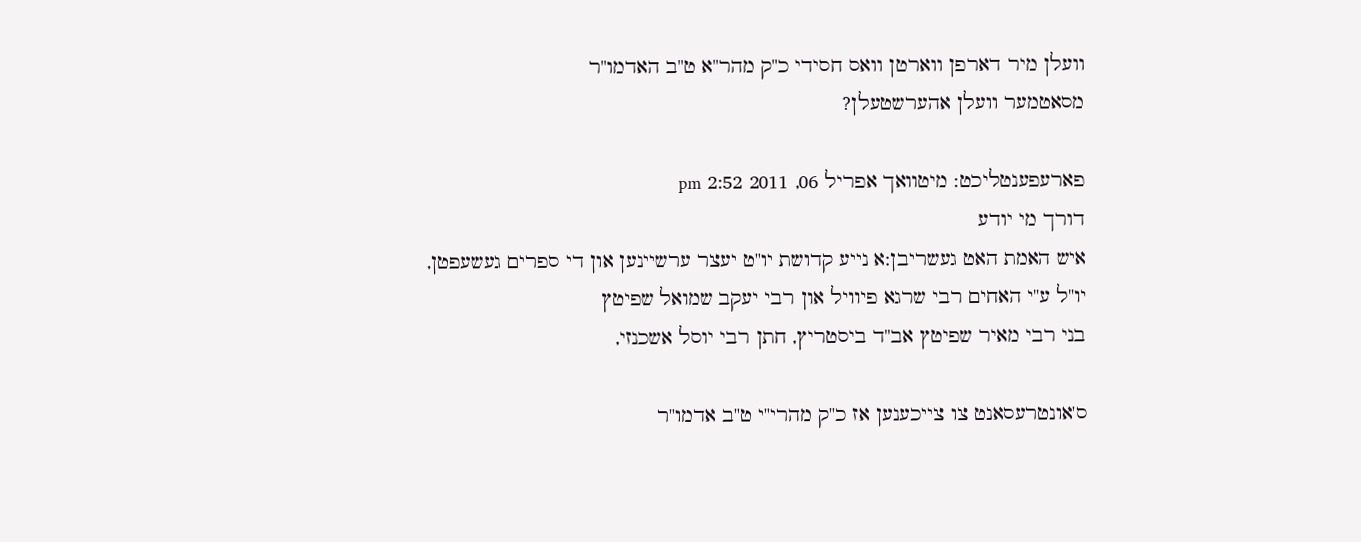וועלן מיר דארפן ווארטן וואס חסידי כ"ק מהר"א ט"ב האדמו"ר
מסאטמער וועלן אהערשטעלן?

פארעפענטליכט: מיטוואך אפריל 06, 2011 2:52 pm
דורך מי יודע
איש האמת האט געשריבן:א נייע קדושת יו"ט יעצר ערשיינען און די ספרים געשעפטן,
יו"ל ע"י האחים רבי שרגא פיוויל און רבי יעקב שמואל שפיטץ
בני רבי מאיר שפיטץ אב"ד ביסטריץ, חתן רבי יוסל אשכנזי,

ס'אונטרעסאנט צו צייכענען אז כ"ק מהרי"י ט"ב אדמו"ר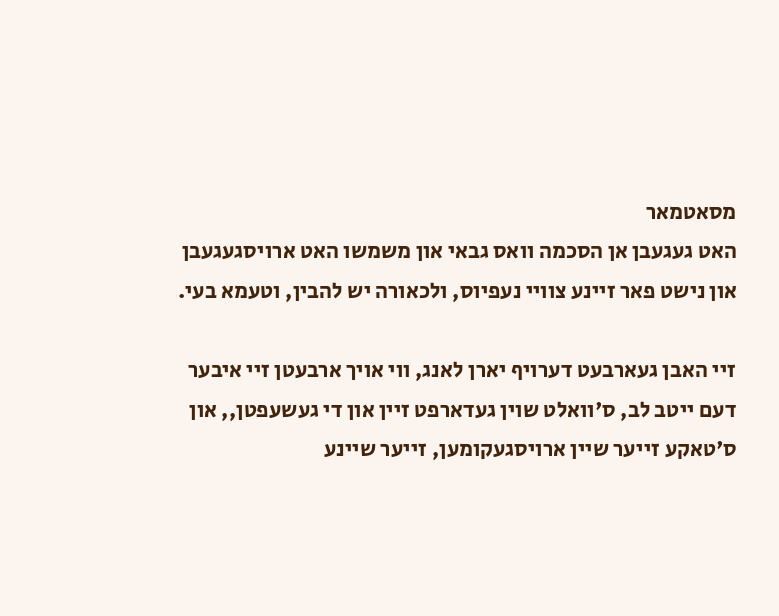מסאטמאר
האט געגעבן אן הסכמה וואס גבאי און משמשו האט ארויסגעגעבן
און נישט פאר זיינע צוויי נעפיוס, ולכאורה יש להבין, וטעמא בעי.

זיי האבן געארבעט דערויף יארן לאנג, ווי אויך ארבעטן זיי איבער
דעם ייטב לב, ס'וואלט שוין געדארפט זיין און די געשעפטן,, און
ס'טאקע זייער שיין ארויסגעקומען, זייער שיינע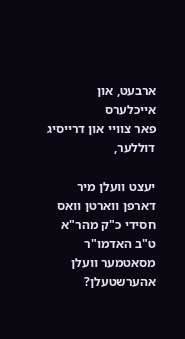ארבעט, און אייכלערס
פאר צוויי און דרייסיג דוללער,

יעצט וועלן מיר דארפן ווארטן וואס חסידי כ"ק מהר"א ט"ב האדמו"ר
מסאטמער וועלן אהערשטעלן?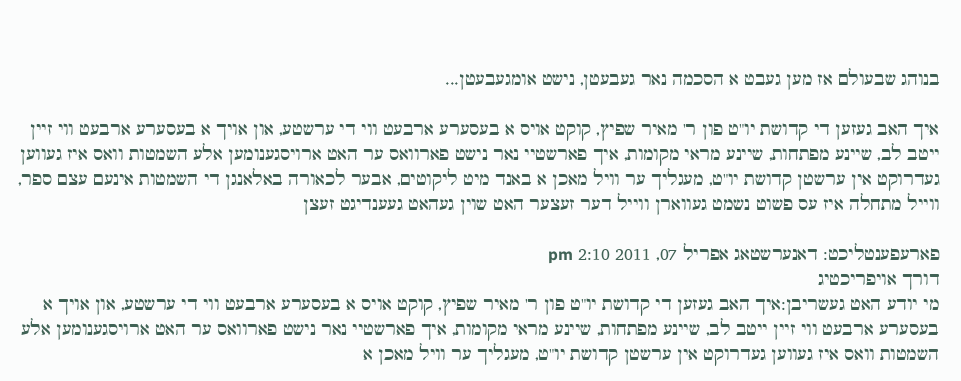בנוהג שבעולם אז מען געבט א הסכמה נאר געבעטן, נישט אומגעבעטן...

איך האב געזען די קדושת יו"ט פון ר' מאיר שפיץ, קוקט אויס א בעסערע ארבעט ווי די ערשטע, און אויך א בעסערע ארבעט ווי זיין ייטב לב, שיינע מפתחות, שיינע מראי מקומות, איך פארשטיי נאר נישט פארוואס ער האט ארויסגענומען אלע השמטות וואס איז געווען געדרוקט אין ערשטן קדושת יו"ט, מעגליך ער וויל מאכן א באנד מיט ליקוטים, אבער לכאורה באלאנגן די השמטות אינעם עצם ספר, ווייל מתחלה איז עס פשוט נשמט געווארן ווייל דער זעצער האט שוין געהאט געענדיגט זעצן

פארעפענטליכט: דאנערשטאג אפריל 07, 2011 2:10 pm
דורך אויפריכטיג
מי יודע האט געשריבן:איך האב געזען די קדושת יו"ט פון ר' מאיר שפיץ, קוקט אויס א בעסערע ארבעט ווי די ערשטע, און אויך א בעסערע ארבעט ווי זיין ייטב לב, שיינע מפתחות, שיינע מראי מקומות, איך פארשטיי נאר נישט פארוואס ער האט ארויסגענומען אלע השמטות וואס איז געווען געדרוקט אין ערשטן קדושת יו"ט, מעגליך ער וויל מאכן א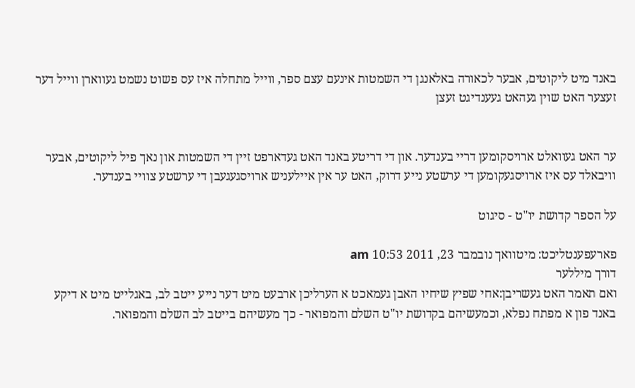באנד מיט ליקוטים, אבער לכאורה באלאנגן די השמטות אינעם עצם ספר, ווייל מתחלה איז עס פשוט נשמט געווארן ווייל דער זעצער האט שוין געהאט געענדיגט זעצן


ער האט געוואלט ארויסקומען דריי בענדער. און די דריטע באנד האט געדארפט זיין די השמטות און נאך פיל ליקוטים, אבער וויבאלד עס איז ארויסגעקומען די ערשטע נייע דרוק, האט ער אין איילעניש ארויסגעגעבן די ערשטע צוויי בענדער.

על הספר קדושת יו"ט - סיגוט

פארעפענטליכט: מיטוואך נובמבר 23, 2011 10:53 am
דורך מיללער
ואם תאמר האט געשריבן:אחי שפיץ שיחיו האבן געמאכט א הערליכן ארבעט מיט דער נייע ייטב לב, באגלייט מיט א דיקע באנד פון א מפתח נפלא, וכמעשיהם בקדושת יו"ט השלם והמפואר - כך מעשיהם בייטב לב השלם והמפואר.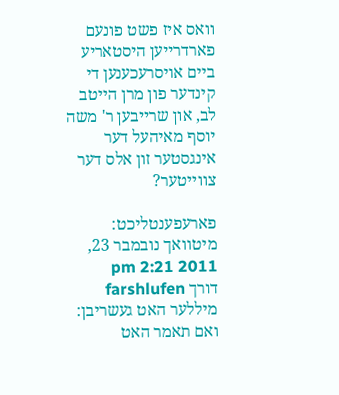וואס איז פשט פונעם פארדרייען היסטאריע ביים אויסרעכענען די קינדער פון מרן הייטב לב, און שרייבען ר' משה יוסף מאיהעל דער אינגסטער זון אלס דער צווייטער?

פארעפענטליכט: מיטוואך נובמבר 23, 2011 2:21 pm
דורך farshlufen
מיללער האט געשריבן:
ואם תאמר האט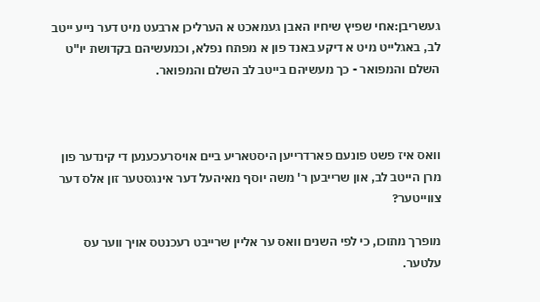געשריבן:אחי שפיץ שיחיו האבן געמאכט א הערליכן ארבעט מיט דער נייע ייטב לב, באגלייט מיט א דיקע באנד פון א מפתח נפלא, וכמעשיהם בקדושת יו"ט השלם והמפואר - כך מעשיהם בייטב לב השלם והמפואר.



וואס איז פשט פונעם פארדרייען היסטאריע ביים אויסרעכענען די קינדער פון מרן הייטב לב, און שרייבען ר' משה יוסף מאיהעל דער אינגסטער זון אלס דער צווייטער?

מופרך מתוכו, כי לפי השנים וואס ער אליין שרייבט רעכנטס אויך ווער עס עלטער.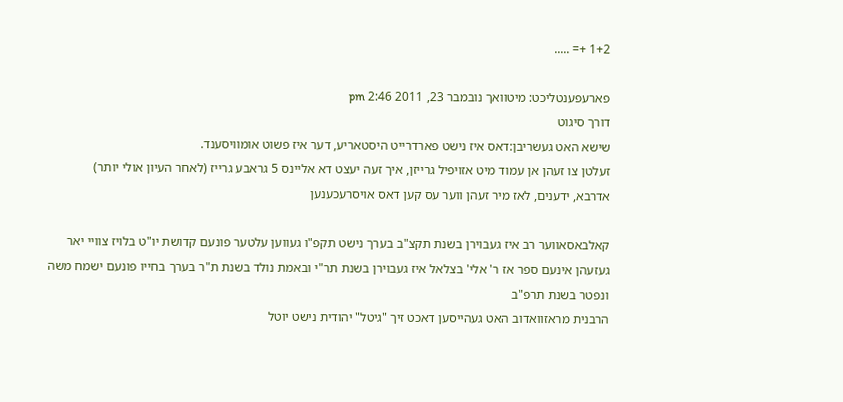1+2 += .....

פארעפענטליכט: מיטוואך נובמבר 23, 2011 2:46 pm
דורך סיגוט
שישא האט געשריבן:דאס איז נישט פארדרייט היסטאריע, דער איז פשוט אומוויסענד.
זעלטן צו זעהן אן עמוד מיט אזויפיל גרייזן, איך זעה יעצט דא אליינס 5 גראבע גרייז (לאחר העיון אולי יותר)
אדרבא, ידענים, לאז מיר זעהן ווער עס קען דאס אויסרעכענען

קאלבאסאווער רב איז געבוירן בשנת תקצ"ב בערך נישט תקפ"ו געווען עלטער פונעם קדושת יו"ט בלויז צוויי יאר
געזעהן אינעם ספר אז ר' אלי' בצלאל איז געבוירן בשנת תר"י ובאמת נולד בשנת ת"ר בערך בחייו פונעם ישמח משה ונפטר בשנת תרפ"ב
הרבנית מראזוואדוב האט געהייסען דאכט זיך "גיטל" יהודית נישט יוטל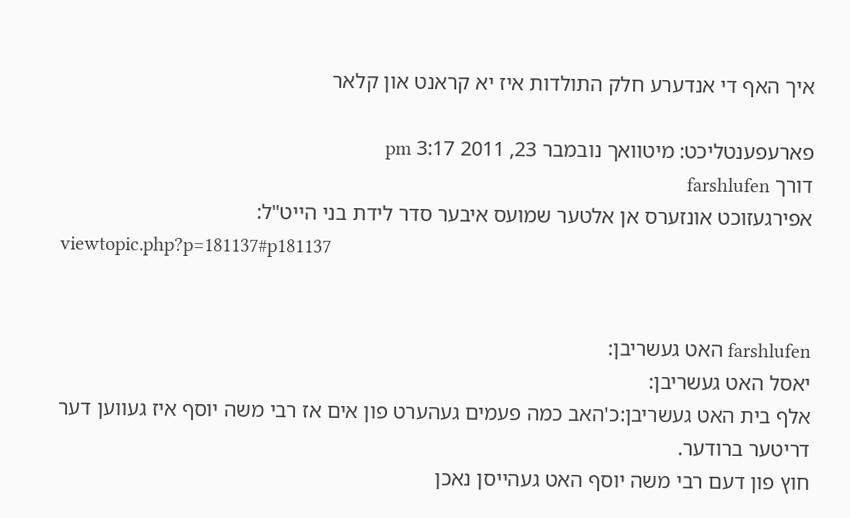איך האף די אנדערע חלק התולדות איז יא קראנט און קלאר

פארעפענטליכט: מיטוואך נובמבר 23, 2011 3:17 pm
דורך farshlufen
אפירגעזוכט אונזערס אן אלטער שמועס איבער סדר לידת בני הייט"ל:
viewtopic.php?p=181137#p181137


farshlufen האט געשריבן:
יאסל האט געשריבן:
אלף בית האט געשריבן:כ'האב כמה פעמים געהערט פון אים אז רבי משה יוסף איז געווען דער דריטער ברודער.
חוץ פון דעם רבי משה יוסף האט געהייסן נאכן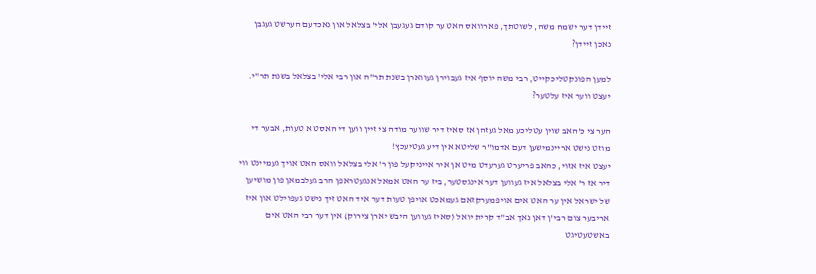זיידן דער ישמח משה, לשוטתך, פארוואס האט ער קודם געגעבן אלי' בצלאל און נאכדעם הערשט געגבן נאכן זיידן?

למען הפונקטליכקייט, רבי משה יוסף איז געבוירן געווארן בשנת תר"ה און רבי אלי' בצלאל בשנת תר"י. יעצט ווער איז עלטער?

הער צי כ'האב שוין עטליכע מאל געזהן אז סאיז דיר שווער מודה צי זיין ווען די האסט א טעות, אבער די מוזט נישט אריינמישען דעם אדמו"ר שליטא אין דיע געטיעכץ!
יעצט איז אזוי, כהאב פריערט גערעדט מיט אן איר אייניקעל פון ר' אלי בצלאל וואס האט אויך געמיינט ווי דיר אז ר' אלי בצלאל איז געווען דער אינגסטער, ביז ער האט אמאל אנגעטראפן הרב געלבמאן פון מושיען של ישראל אין ער האט אים אויפמערקזאם געמאכט אויפן טעות דער איד האט זיך נישט געפוילט און איז אריבער צום רבי'ן דאן נאך אב"ד קרית יואל (סאיז געווען היבש יארן צירוק) אין דער רבי האט אים באשטעטיגט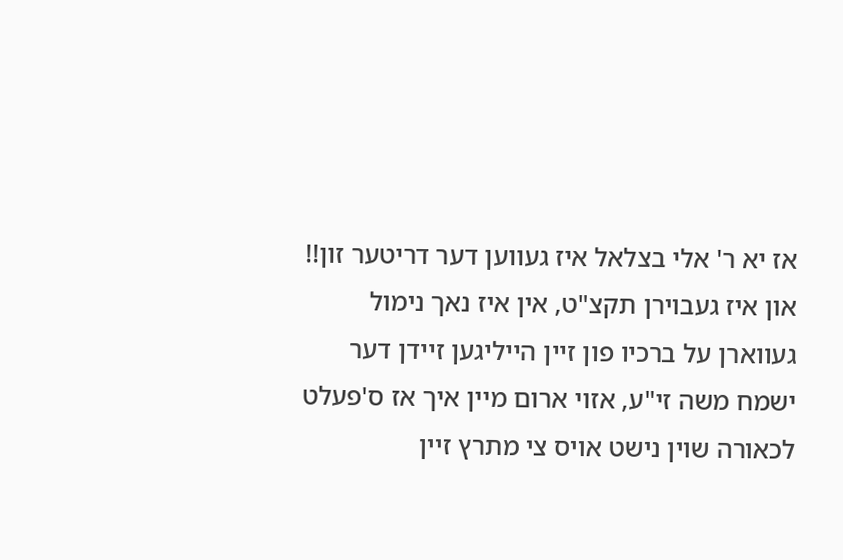אז יא ר' אלי בצלאל איז געווען דער דריטער זון!! און איז געבוירן תקצ"ט, אין איז נאך נימול געווארן על ברכיו פון זיין הייליגען זיידן דער ישמח משה זי"ע, אזוי ארום מיין איך אז ס'פעלט לכאורה שוין נישט אויס צי מתרץ זיין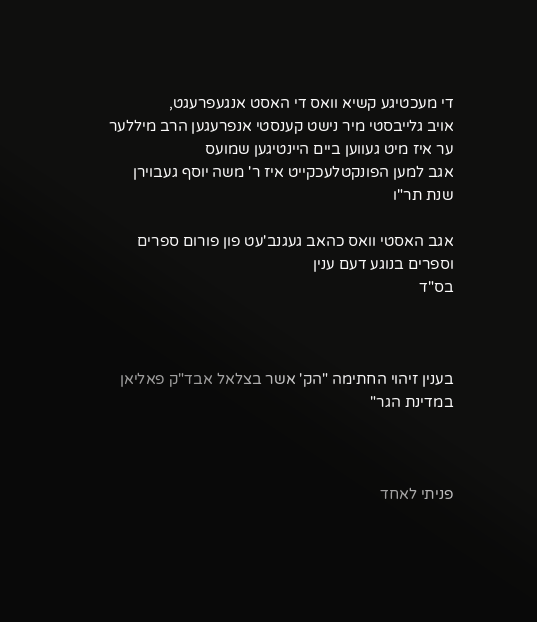די מעכטיגע קשיא וואס די האסט אנגעפרעגט,
אויב גלייבסטי מיר נישט קענסטי אנפרעגען הרב מיללער ער איז מיט געווען ביים היינטיגען שמועס
אגב למען הפונקטלעכקייט איז ר' משה יוסף געבוירן שנת תר"ו

אגב האסטי וואס כהאב געגנב'עט פון פורום ספרים וספרים בנוגע דעם ענין
בס"ד



בענין זיהוי החתימה "הק' אשר בצלאל אבד"ק פאליאן במדינת הגר"



פניתי לאחד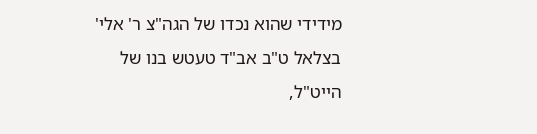מידידי שהוא נכדו של הגה"צ ר' אלי' בצלאל ט"ב אב"ד טעטש בנו של הייט"ל,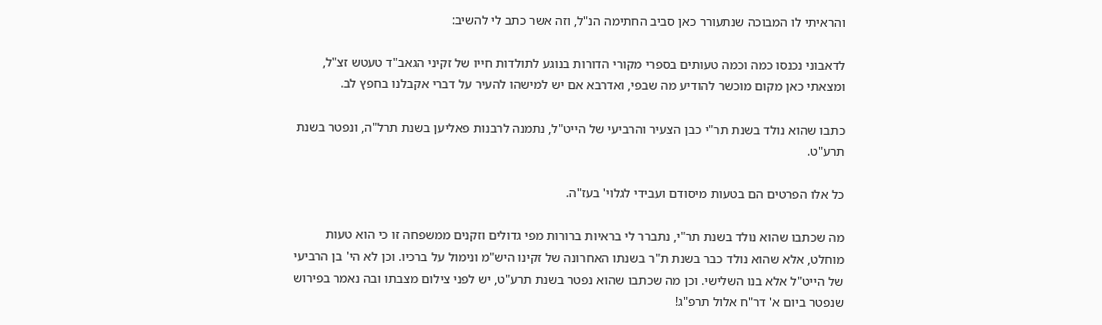והראיתי לו המבוכה שנתעורר כאן סביב החתימה הנ"ל, וזה אשר כתב לי להשיב:

לדאבוני נכנסו כמה וכמה טעותים בספרי מקורי הדורות בנוגע לתולדות חייו של זקיני הגאב"ד טעטש זצ"ל, ומצאתי כאן מקום מוכשר להודיע מה שבפי, ואדרבא אם יש למישהו להעיר על דברי אקבלנו בחפץ לב.

כתבו שהוא נולד בשנת תר"י כבן הצעיר והרביעי של הייט"ל, נתמנה לרבנות פאליען בשנת תרל"ה, ונפטר בשנת תרע"ט.

כל אלו הפרטים הם בטעות מיסודם ועבידי לגלוי' בעז"ה.

מה שכתבו שהוא נולד בשנת תר"י, נתברר לי בראיות ברורות מפי גדולים וזקנים ממשפחה זו כי הוא טעות מוחלט, אלא שהוא נולד כבר בשנת ת"ר בשנתו האחרונה של זקינו היש"מ ונימול על ברכיו. וכן לא הי' בן הרביעי של הייט"ל אלא בנו השלישי. וכן מה שכתבו שהוא נפטר בשנת תרע"ט, יש לפני צילום מצבתו ובה נאמר בפירוש שנפטר ביום א' דר"ח אלול תרפ"ג!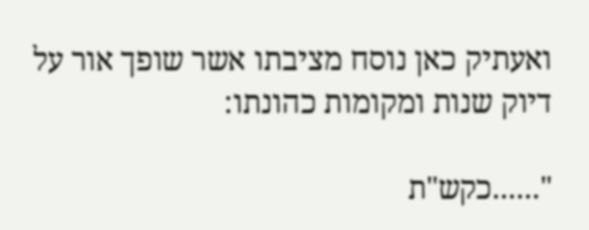ואעתיק כאן נוסח מציבתו אשר שופך אור על דיוק שנות ומקומות כהונתו:

"......כקש"ת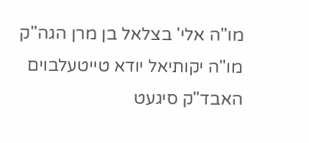מו"ה אלי' בצלאל בן מרן הגה"ק מו"ה יקותיאל יודא טייטעלבוים האבד"ק סיגעט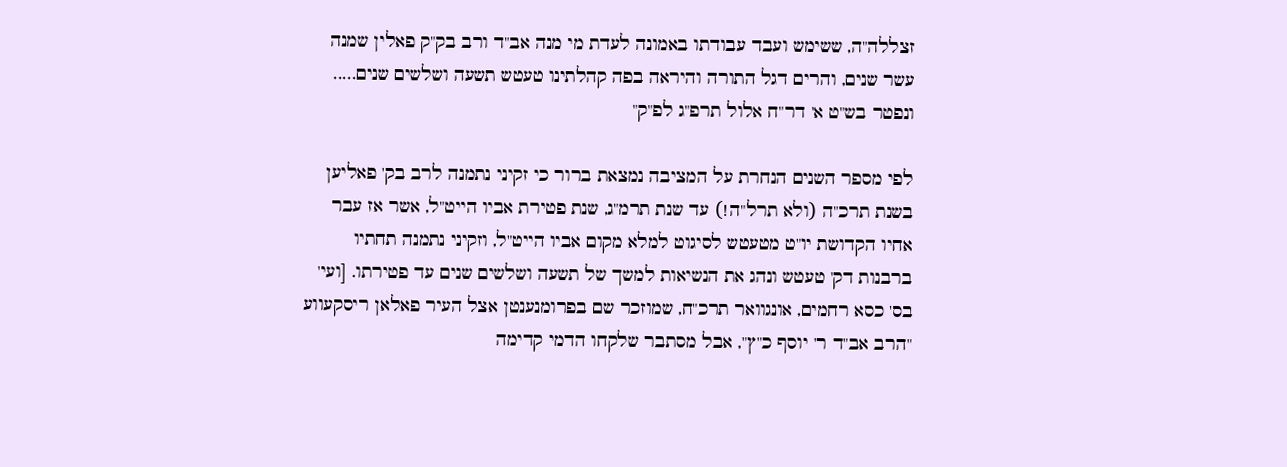זצללה"ה, ששימש ועבד עבודתו באמונה לעדת מי מנה אב"ד ורב בק"ק פאלין שמנה עשר שנים, והרים דגל התורה והיראה בפה קהלתינו טעטש תשעה ושלשים שנים..... ונפטר בש"ט א' דר"ח אלול תרפ"ג לפ"ק"

לפי מספר השנים הנחרת על המציבה נמצאת ברור כי זקיני נתמנה לרב בק' פאליען בשנת תרכ"ה (ולא תרל"ה!) עד שנת תרמ"ג, שנת פטירת אביו הייט"ל, אשר אז עבר אחיו הקדושת יו"ט מטעטש לסיגוט למלא מקום אביו הייט"ל, וזקיני נתמנה תחתיו ברבנות דק' טעטש ונהג את הנשיאות למשך של תשעה ושלשים שנים עד פטירתו. [ועי' בס' כסא רחמים, אונגוואר תרכ"ח, שמוזכר שם בפרומנענטן אצל העיר פאלאן ריסקעווע "הרב אב"ד ר' יוסף כ"ץ", אבל מסתבר שלקחו הדמי קדימה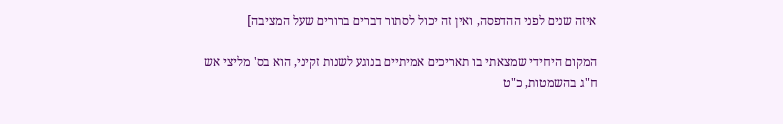איזה שנים לפני ההדפסה, ואין זה יכול לסתור דברים ברורים שעל המציבה]

המקום היחידי שמצאתי בו תאריכים אמיתיים בנוגע לשנות זקיני, הוא בס' מליצי אש ח"ג בהשמטות, כ"ט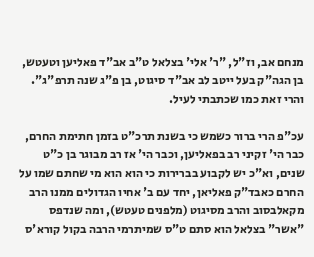מנחם אב, וז"ל, "ר' אלי' בצלאל ט"ב אב"ד פאליען וטעטש, בן הגה"ק בעל ייטב לב אב"ד סיגוט, בן פ"ג שנה תרפ"ג". והרי זאת כמו שכתבתי לעיל.

עכ"פ הרי ברור כשמש כי בשנת תרכ"ט בזמן חתימת החרם, כבר הי' זקיני רב בפאליען, וכבר הי' אז רב מבוגר בן כ"ט שנים, וא"כ יש לקבוע בברירות כי הוא הוא מי שחתם שמו על החרם כאבד"ק פאליאן, יחד עם ב' אחיו הגדולים ממנו הרב מקאלבסוב והרב מסיגוט (מלפנים טעטש), ומה שנדפס "אשר" בצלאל הוא סתם ט"ס שמיתרמי הרבה בקול קורא'ס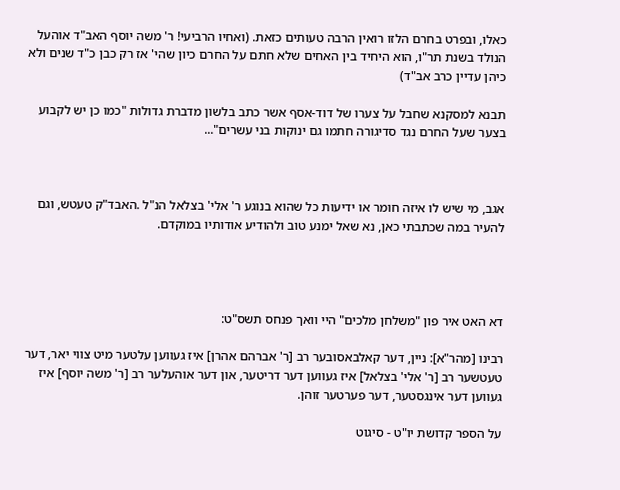כאלו, ובפרט בחרם הלזו רואין הרבה טעותים כזאת. (ואחיו הרביעי! ר' משה יוסף האב"ד אוהעל הנולד בשנת תר"ו, הוא היחיד בין האחים שלא חתם על החרם כיון שהי' אז רק כבן כ"ד שנים ולא כיהן עדיין כרב אב"ד)

תבנא למסקנא שחבל על צערו של דוד-אסף אשר כתב בלשון מדברת גדולות "כמו כן יש לקבוע בצער שעל החרם נגד סדיגורה חתמו גם ינוקות בני עשרים"...



אגב, מי שיש לו איזה חומר או ידיעות כל שהוא בנוגע ר' אלי' בצלאל הנ"ל .האבד"ק טעטש, וגם להעיר במה שכתבתי כאן, נא שאל ימנע טוב ולהודיע אודותיו במוקדם.




דא האט איר פון "משלחן מלכים" היי וואך פנחס תשס"ט:

רבינו [מהר"א]: ניין, דער קאלבאסובער רב [ר' אברהם אהרן] איז געווען עלטער מיט צווי יאר, דער טעטשער רב [ר' אלי' בצלאל] איז געווען דער דריטער, און דער אוהעלער רב [ר' משה יוסף] איז געווען דער אינגסטער, דער פערטער זוהן.

על הספר קדושת יו"ט - סיגוט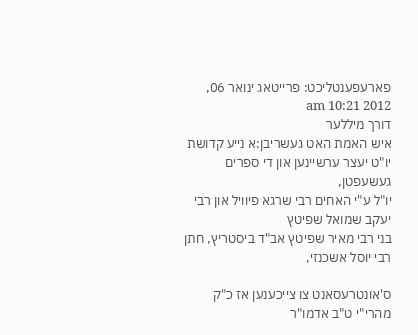פארעפענטליכט: פרייטאג ינואר 06, 2012 10:21 am
דורך מיללער
איש האמת האט געשריבן:א נייע קדושת יו"ט יעצר ערשיינען און די ספרים געשעפטן,
יו"ל ע"י האחים רבי שרגא פיוויל און רבי יעקב שמואל שפיטץ
בני רבי מאיר שפיטץ אב"ד ביסטריץ, חתן רבי יוסל אשכנזי,

ס'אונטרעסאנט צו צייכענען אז כ"ק מהרי"י ט"ב אדמו"ר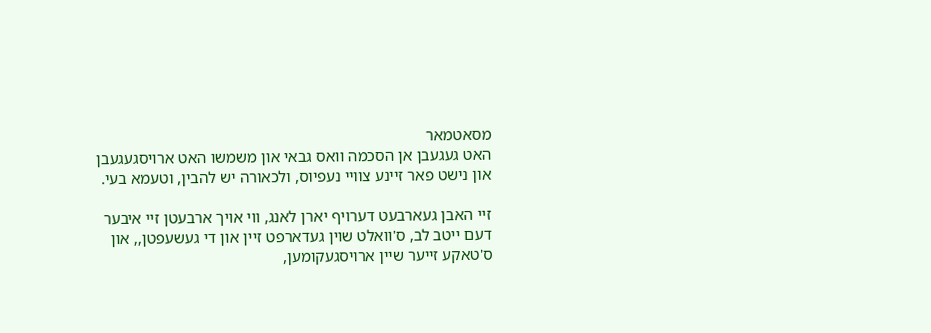מסאטמאר
האט געגעבן אן הסכמה וואס גבאי און משמשו האט ארויסגעגעבן
און נישט פאר זיינע צוויי נעפיוס, ולכאורה יש להבין, וטעמא בעי.

זיי האבן געארבעט דערויף יארן לאנג, ווי אויך ארבעטן זיי איבער
דעם ייטב לב, ס'וואלט שוין געדארפט זיין און די געשעפטן,, און
ס'טאקע זייער שיין ארויסגעקומען,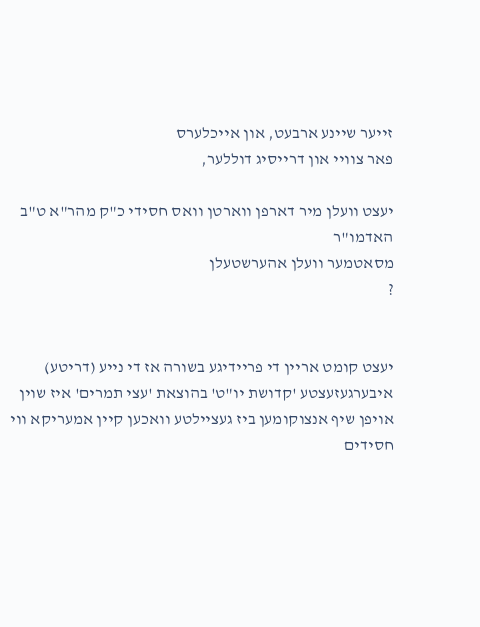זייער שיינע ארבעט, און אייכלערס
פאר צוויי און דרייסיג דוללער,

יעצט וועלן מיר דארפן ווארטן וואס חסידי כ"ק מהר"א ט"ב האדמו"ר
מסאטמער וועלן אהערשטעלן
?


יעצט קומט אריין די פריידיגע בשורה אז די נייע (דריטע) איבערגעזעצטע 'קדושת יו"ט' בהוצאת 'עצי תמרים' איז שוין אויפן שיף אנצוקומען ביז געציילטע וואכען קיין אמעריקא ווי חסידים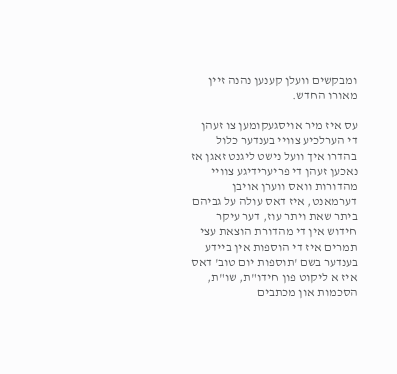ומבקשים וועלן קענען נהנה זיין מאורו החדש.

עס איז מיר אויסגעקומען צו זעהן די הערלכיע צוויי בענדער כלול בהדרו איך וועל נישט ליגנט זאגן אז נאכען זעהן די פריערידיגע צוויי מהדורות וואס ווערן אויבן דערמאנט, איז דאס עולה על גביהם ביתר שאת ויתר עוז, דער עיקר חידוש אין די מהדורת הוצאת עצי תמרים איז די הוספות אין ביידע בענדער בשם 'תוספות יום טוב' דאס איז א ליקוט פון חידו"ת, שו"ת, הסכמות און מכתבים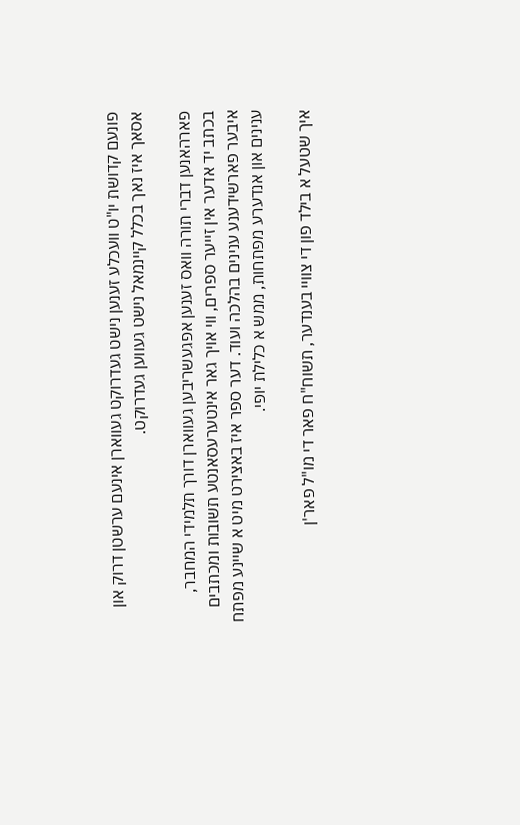פונעם קדושת יו"ט וועכלע זענען נישט געדרוקט געווארן אינעם ערשטן דרוק און אסאך איז נאך בכלל קיינמאל נישט געווען געדרוקט.

פארהאנען דברי תורה וואס זענען אפגעשריבען געווארן דורך תלמידי המחבר, בכתב יד אדער אין זייער ספרים, ווי אויך גאר אינטערעסאנטע תשובות ומכתבים איבער פארשידענע ענינים בהלכה ועוד. דער ספר איז באצירט מיט א שיינע מפתח ענינים און אנדערע מפתחות, ממש א כלילת יופי.

איך שטעל א בילד פון די צוויי בענדער, תשוח"ח פאר די מו"ל פאר'ן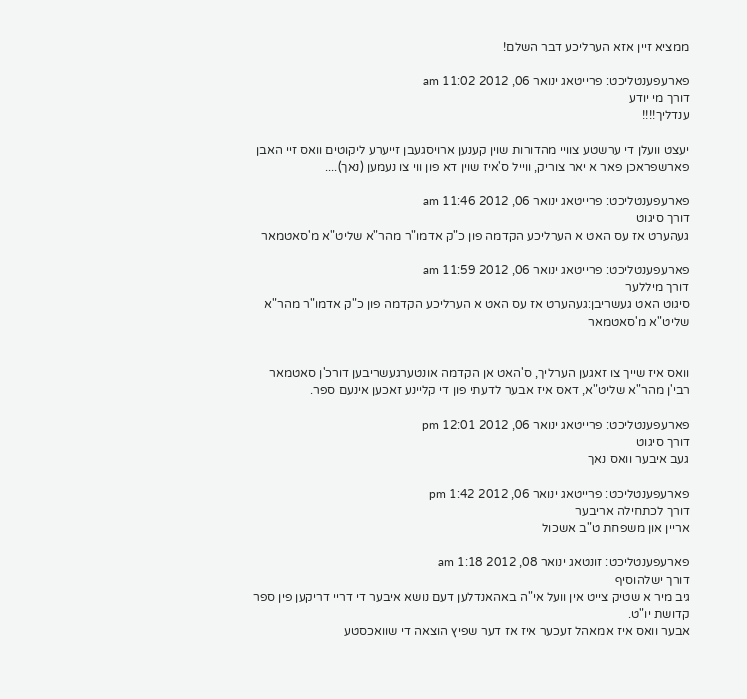ממציא זיין אזא הערליכע דבר השלם!

פארעפענטליכט: פרייטאג ינואר 06, 2012 11:02 am
דורך מי יודע
ענדליך!!!!

יעצט וועלן די ערשטע צוויי מהדורות שוין קענען ארויסגעבן זייערע ליקוטים וואס זיי האבן פארשפראכן פאר א יאר צוריק, ווייל ס'איז שוין דא פון ווי צו נעמען (נאך)....

פארעפענטליכט: פרייטאג ינואר 06, 2012 11:46 am
דורך סיגוט
געהערט אז עס האט א הערליכע הקדמה פון כ"ק אדמו"ר מהר"א שליט"א מ'סאטמאר

פארעפענטליכט: פרייטאג ינואר 06, 2012 11:59 am
דורך מיללער
סיגוט האט געשריבן:געהערט אז עס האט א הערליכע הקדמה פון כ"ק אדמו"ר מהר"א שליט"א מ'סאטמאר


וואס איז שייך צו זאגען הערליך, ס'האט אן הקדמה אונטערגעשריבען דורכ'ן סאטמאר רבי'ן מהר"א שליט"א, דאס איז אבער לדעתי פון די קליינע זאכען אינעם ספר.

פארעפענטליכט: פרייטאג ינואר 06, 2012 12:01 pm
דורך סיגוט
געב איבער וואס נאך

פארעפענטליכט: פרייטאג ינואר 06, 2012 1:42 pm
דורך לכתחילה אריבער
אריין און משפחת ט"ב אשכול

פארעפענטליכט: זונטאג ינואר 08, 2012 1:18 am
דורך ישלהוסיף
גיב מיר א שטיק צייט אין וועל אי"ה באהאנדלען דעם נושא איבער די דריי דריקען פין ספר קדושת יו"ט.
אבער וואס איז אמאהל זעכער איז אז דער שפיץ הוצאה די שוואכסטע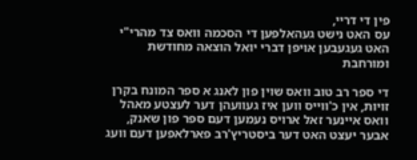פין די דריי,
עס האט נישט געהאלפען די הסכמה וואס צד מהרי"י האט געגעבען אויפן דברי יואל הוצאה מחודשת ומורחבת

די ספר רב טוב וואס שוין פון לאנג א ספר המונח בקרן זויות, אין כ'ווייס ווען איז געוועהן דער לעצטע מאהל וואס איינער זאל ארויס נעמען דעם ספר פון שאנק, אבער יעצט האט דער ביסטריץ'רב פארלאפען דעם וועג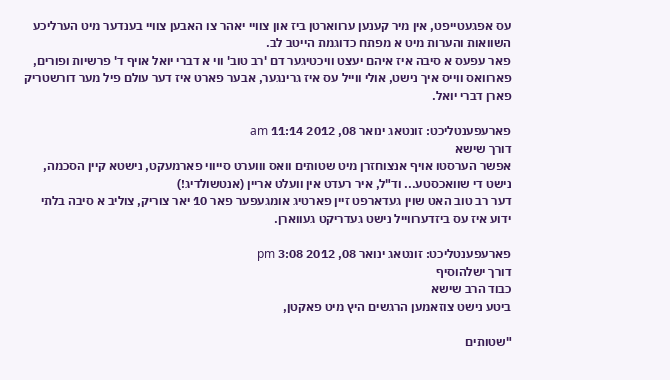עס אפגעטייפט, אין מיר קענען ערווארטן ביז און צוויי יאהר צו האבען צוויי בענדער מיט הערליכע השוואות והערות מיט א מפתח כדוגמת הייטב לב.
פאר עפעס א סיבה איז איהם יעצט וויכטיגער דם 'רב טוב' ווי א דברי יואל אויף ד' פרשיות ופורים, פארוואס ווייס איך נישט, אולי ווייל עס איז גרינגער, אבער פארט איז דער עולם פיל מער דורשטריק פארן דברי יואל.

פארעפענטליכט: זונטאג ינואר 08, 2012 11:14 am
דורך שישא
אפשר הערסטו אויף אנצוחזרן מיט שטותים וואס וווערט סייווי פארמעקט, נישטא קיין הסכמה, נישט די שוואכסטע... וד"ל, איר רעדט אין וועלט אריין (אנטשולדיג!)
דער רב טוב האט שוין געדארפט זיין פארטיג אומגעפער פאר 10 יאר צוריק, צוליב א סיבה בלתי ידוע איז עס ביזדערווייל נישט געדריקט געווארן.

פארעפענטליכט: זונטאג ינואר 08, 2012 3:08 pm
דורך ישלהוסיף
כבוד הרב שישא
ביטע נישט צוזאמען הרגשים היץ מיט פאקטן,

"שטותים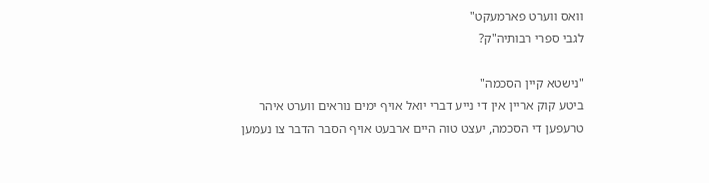וואס ווערט פארמעקט"
לגבי ספרי רבותיה"ק?

"נישטא קיין הסכמה"
ביטע קוק אריין אין די נייע דברי יואל אויף ימים נוראים ווערט איהר טרעפען די הסכמה, יעצט טוה היים ארבעט אויף הסבר הדבר צו נעמען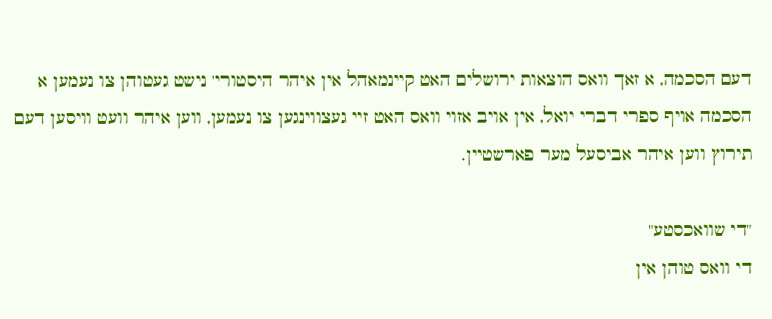דעם הסכמה, א זאך וואס הוצאות ירושלים האט קיינמאהל אין איהר היסטורי' נישט געטוהן צו נעמען א הסכמה אויף ספרי דברי יואל, אין אויב אזוי וואס האט זיי געצווינגען צו נעמען, ווען איהר וועט וויסען דעם תירוץ ווען איהר אביסעל מער פארשטיין.

"די שוואכסטע"
די וואס טוהן אין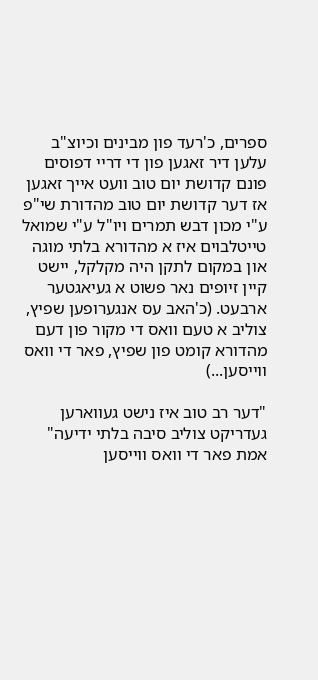ספרים, כ'רעד פון מבינים וכיוצ"ב עלען דיר זאגען פון די דריי דפוסים פונם קדושת יום טוב וועט אייך זאגען אז דער קדושת יום טוב מהדורת שי"פ ע"י מכון דבש תמרים ויו"ל ע"י שמואל טייטלבוים איז א מהדורא בלתי מוגה און במקום לתקן היה מקלקל, יישט קיין זיופים נאר פשוט א געיאגטער ארבעט. (כ'האב עס אנגערופען שפיץ, צוליב א טעם וואס די מקור פון דעם מהדורא קומט פון שפיץ, פאר די וואס ווייסען...)

"דער רב טוב איז נישט געווארען געדריקט צוליב סיבה בלתי ידיעה"
אמת פאר די וואס ווייסען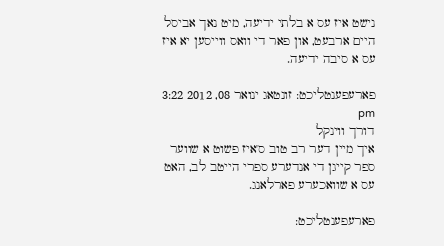נישט איז עס א בלתי ידיעה, מיט נאך אביסל היים ארבעט, און פאר די וואס ווייסען יא איז עס א סיבה ידיעה.

פארעפענטליכט: זונטאג ינואר 08, 2012 3:22 pm
דורך ווינקל
איך מיין דער רב טוב ס'איז פשוט א שווער ספר קייגן די אנדערע ספרי הייטב לב, האט עס א שוואכערע פארלאנג.

פארעפענטליכט: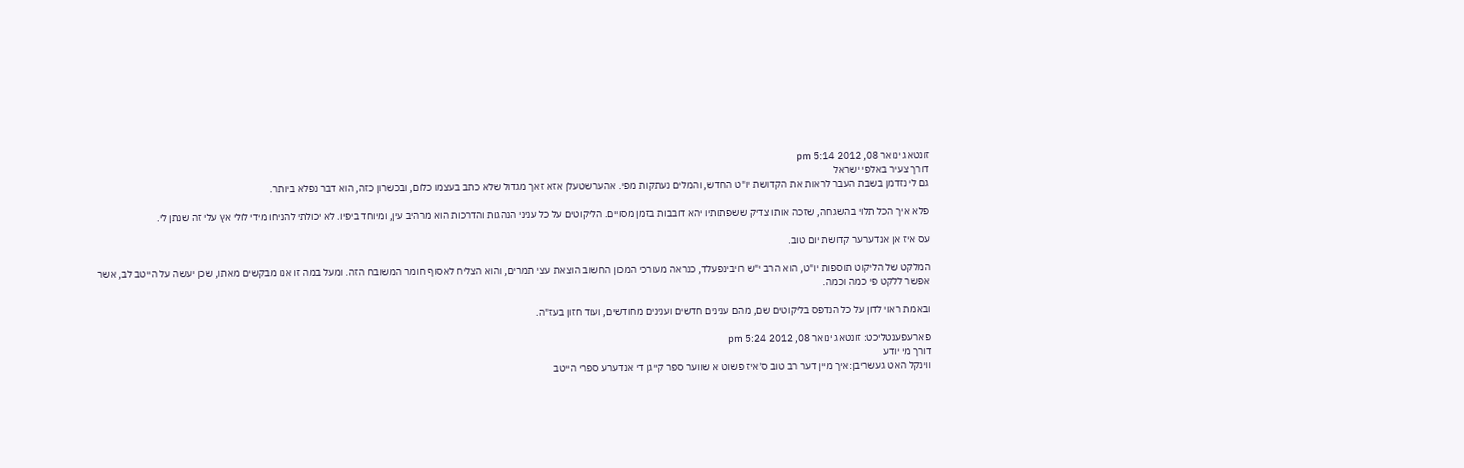זונטאג ינואר 08, 2012 5:14 pm
דורך צעיר באלפי ישראל
גם לי נזדמן בשבת העבר לראות את הקדושת יו"ט החדש, והמלים נעתקות מפי. אהערשטעלן אזא זאך מגדול שלא כתב בעצמו כלום, ובכשרון כזה, הוא דבר נפלא ביותר.

פלא איך הכל תלוי בהשגחה, שזכה אותו צדיק ששפתותיו יהא דובבות בזמן מסויים. הליקוטים על כל עניני הנהגות והדרכות הוא מרהיב עין, ומיוחד ביפיו. לא יכולתי להניחו מידי לולי אץ עלי זה שנתן לי.

עס איז אן אנדערער קדושת יום טוב.

המלקט של הליקוט תוספות יו"ט, הוא הרב י"ש רויבינפעלד, כנראה מעורכי המכון החשוב הוצאת עצי תמרים, והוא הצליח לאסוף חומר המשובח הזה. ומעל במה זו אנו מבקשים מאתו, שכן יעשה על הייטב לב, אשר אפשר ללקט פי כמה וכמה.

ובאמת ראוי לדון על כל הנדפס בליקוטים שם, מהם ענינים חדשים וענינים מחודשים, ועוד חזון בעז"ה.

פארעפענטליכט: זונטאג ינואר 08, 2012 5:24 pm
דורך מי יודע
ווינקל האט געשריבן:איך מיין דער רב טוב ס'איז פשוט א שווער ספר קייגן די אנדערע ספרי הייטב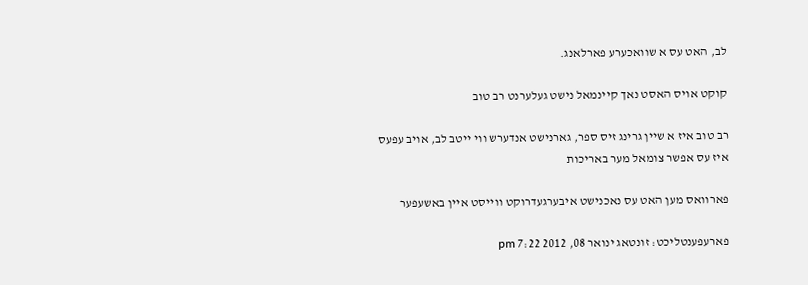לב, האט עס א שוואכערע פארלאנג.

קוקט אויס האסט נאך קיינמאל נישט געלערנט רב טוב

רב טוב איז א שיין גרינג זיס ספר, גארנישט אנדערש ווי ייטב לב, אויב עפעס איז עס אפשר צומאל מער באריכות

פארוואס מען האט עס נאכנישט איבערגעדרוקט ווייסט איין באשעפער

פארעפענטליכט: זונטאג ינואר 08, 2012 7:22 pm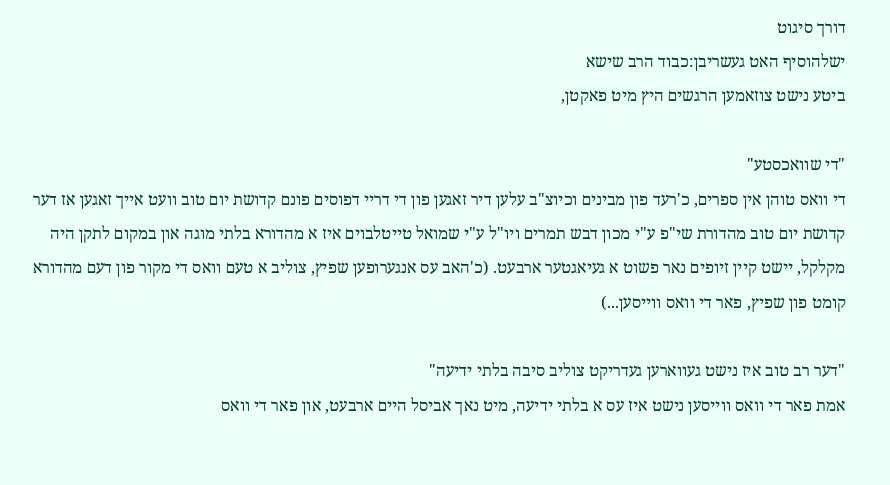דורך סיגוט
ישלהוסיף האט געשריבן:כבוד הרב שישא
ביטע נישט צוזאמען הרגשים היץ מיט פאקטן,

"די שוואכסטע"
די וואס טוהן אין ספרים, כ'רעד פון מבינים וכיוצ"ב עלען דיר זאגען פון די דריי דפוסים פונם קדושת יום טוב וועט אייך זאגען אז דער קדושת יום טוב מהדורת שי"פ ע"י מכון דבש תמרים ויו"ל ע"י שמואל טייטלבוים איז א מהדורא בלתי מוגה און במקום לתקן היה מקלקל, יישט קיין זיופים נאר פשוט א געיאגטער ארבעט. (כ'האב עס אנגערופען שפיץ, צוליב א טעם וואס די מקור פון דעם מהדורא קומט פון שפיץ, פאר די וואס ווייסען...)

"דער רב טוב איז נישט געווארען געדריקט צוליב סיבה בלתי ידיעה"
אמת פאר די וואס ווייסען נישט איז עס א בלתי ידיעה, מיט נאך אביסל היים ארבעט, און פאר די וואס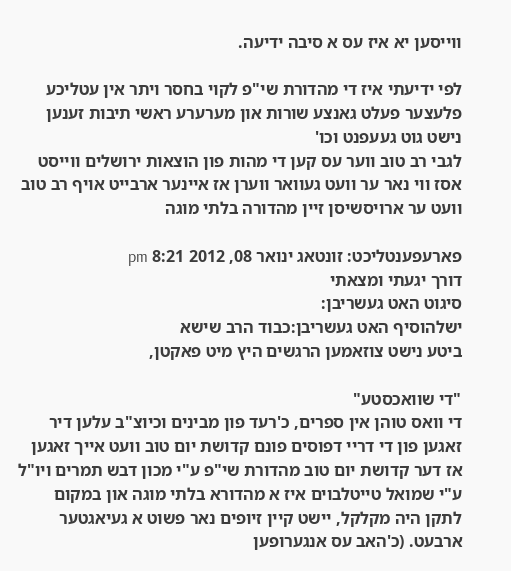ווייסען יא איז עס א סיבה ידיעה.

לפי ידיעתי איז די מהדורת שי"פ לקוי בחסר ויתר אין עטליכע פלעצער פעלט גאנצע שורות און מערערע ראשי תיבות זענען נישט גוט געעפנט וכו'
לגבי רב טוב ווער עס קען די מהות פון הוצאות ירושלים ווייסט אסז ווי נאר ער וועט געוואר ווערן אז איינער ארבייט אויף רב טוב וועט ער ארויסשיסן זיין מהדורה בלתי מוגה

פארעפענטליכט: זונטאג ינואר 08, 2012 8:21 pm
דורך יגעתי ומצאתי
סיגוט האט געשריבן:
ישלהוסיף האט געשריבן:כבוד הרב שישא
ביטע נישט צוזאמען הרגשים היץ מיט פאקטן,

"די שוואכסטע"
די וואס טוהן אין ספרים, כ'רעד פון מבינים וכיוצ"ב עלען דיר זאגען פון די דריי דפוסים פונם קדושת יום טוב וועט אייך זאגען אז דער קדושת יום טוב מהדורת שי"פ ע"י מכון דבש תמרים ויו"ל ע"י שמואל טייטלבוים איז א מהדורא בלתי מוגה און במקום לתקן היה מקלקל, יישט קיין זיופים נאר פשוט א געיאגטער ארבעט. (כ'האב עס אנגערופען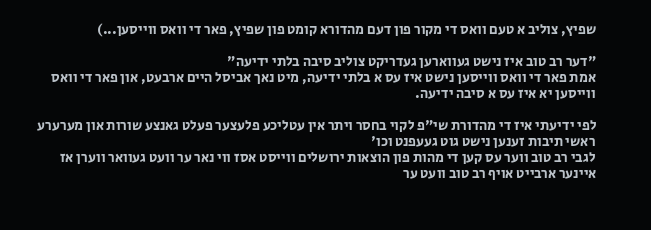שפיץ, צוליב א טעם וואס די מקור פון דעם מהדורא קומט פון שפיץ, פאר די וואס ווייסען...)

"דער רב טוב איז נישט געווארען געדריקט צוליב סיבה בלתי ידיעה"
אמת פאר די וואס ווייסען נישט איז עס א בלתי ידיעה, מיט נאך אביסל היים ארבעט, און פאר די וואס ווייסען יא איז עס א סיבה ידיעה.

לפי ידיעתי איז די מהדורת שי"פ לקוי בחסר ויתר אין עטליכע פלעצער פעלט גאנצע שורות און מערערע ראשי תיבות זענען נישט גוט געעפנט וכו'
לגבי רב טוב ווער עס קען די מהות פון הוצאות ירושלים ווייסט אסז ווי נאר ער וועט געוואר ווערן אז איינער ארבייט אויף רב טוב וועט ער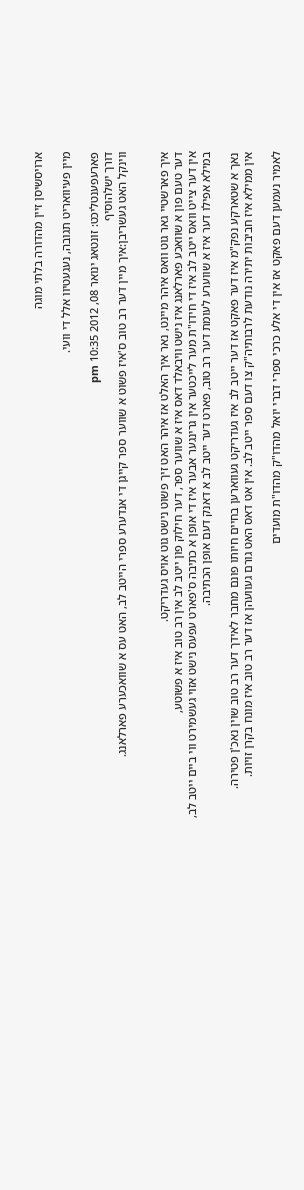ארויסשיסן זיין מהדורה בלתי מוגה

מיין פעיוואריט תגובה, נעגעטיוו אלל די וועי.

פארעפענטליכט: זונטאג ינואר 08, 2012 10:35 pm
דורך ישלהוסיף
ווינקל האט געשריבן:איך מיין דער רב טוב ס'איז פשוט א שווער ספר קייגן די אנדערע ספרי הייטב לב, האט עס א שוואכערע פארלאנג.


איך פארשטיי גאר גוט וואס איהר מיינט, נאר איך האלט אז איהר האט זיך פשוט נישט גוט אויס געדריקט.
דער טעם פון א שוואכע פארלאנג איז נישט וויבאלד דאס איז א שווער ספר, דער חילוק פון ייטב לב אין רב טוב איז א פשוטע,
אין דער צייט וואס ייטב לב איז די חידו"ת מער לייכטער אין גרינגער אבער איז די אופן א כתיבה ס'פארט עפעס נישט אזוי געשמירט ווי ביים ייטב לב,
במילא אפילו דער איז א שווערע לעומת דער רב טוב, פארט דער ייטב לב א דאנק דעם אופן הכתיבה.

נאך א שטארקע נפק"מ איז דער פאקט אז דער ייטב לב איז געדריקט געווארען בחיים חיותו פונם מחבר לאידך דער רב טוב שוין נאכ'ן פטירה.
אין ממילא איז חביבות יתירה נודעת לרבותיה"ק צו דעם ספר ייטב לב. אין אט דאס האט גורם געוועהן אז דער רב טוב איז מונח בקרן זויות.

לאמיר נעמען דעם פאקט אז אין די אלע כרכי ספרי דברי יואל מהדו"ק מהדו"ת מועדים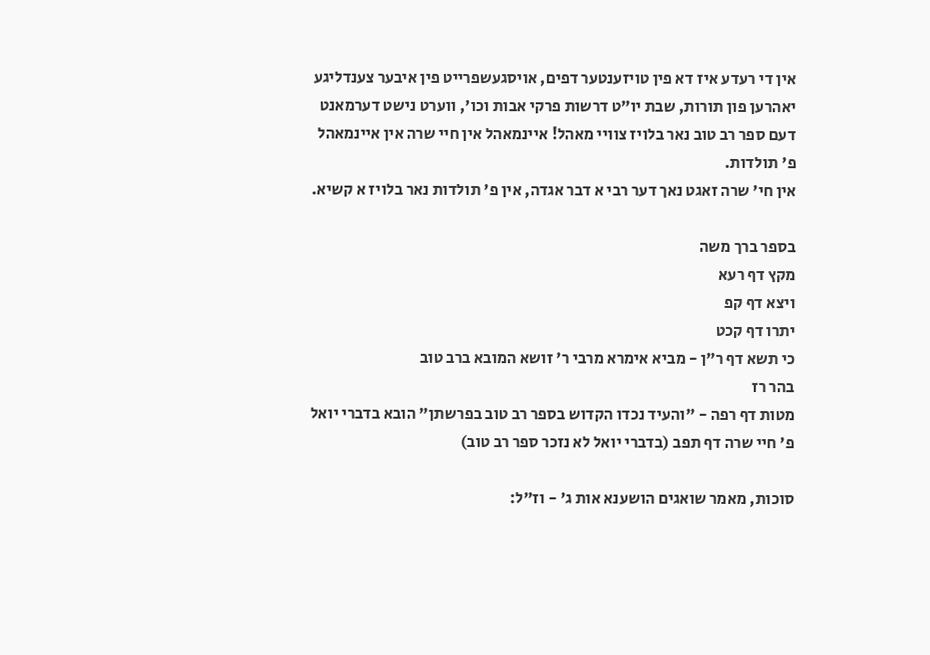אין די רעדע איז דא פין טויזענטער דפים, אויסגעשפרייט פין איבער צענדליגע יאהרען פון תורות, שבת יו"ט דרשות פרקי אבות וכו', ווערט נישט דערמאנט דעם ספר רב טוב נאר בלויז צוויי מאהל! איינמאהל אין חיי שרה אין איינמאהל פ' תולדות.
אין חי' שרה זאגט נאך דער רבי א דבר אגדה, אין פ' תולדות נאר בלויז א קשיא.

בספר ברך משה
מקץ דף רעא
ויצא דף קפ
יתרו דף קכט
כי תשא דף ר"ן - מביא אימרא מרבי ר' זושא המובא ברב טוב
בהר רז
מטות דף רפה - "והעיד נכדו הקדוש בספר רב טוב בפרשתן" הובא בדברי יואל פ' חיי שרה דף תפב (בדברי יואל לא נזכר ספר רב טוב)

סוכות, מאמר שואגים הושענא אות ג' - וז"ל: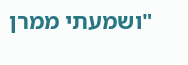"ושמעתי ממרן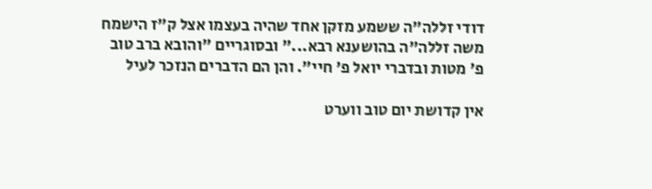דודי זללה"ה ששמע מזקן אחד שהיה בעצמו אצל ק"ז הישמח משה זללה"ה בהושענא רבא..." ובסוגריים "והובא ברב טוב פ' מטות ובדברי יואל פ' חיי". והן הם הדברים הנזכר לעיל

אין קדושת יום טוב ווערט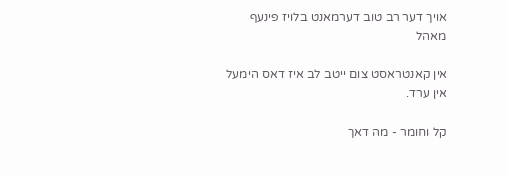אויך דער רב טוב דערמאנט בלויז פינעף מאהל

אין קאנטראסט צום ייטב לב איז דאס הימעל אין ערד.

קל וחומר - מה דאך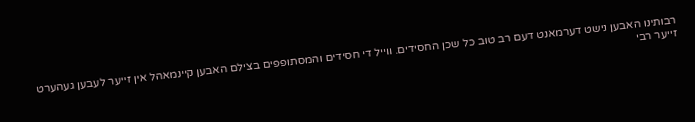רבותינו האבען נישט דערמאנט דעם רב טוב כל שכן החסידים. ווייל די חסידים והמסתופפים בצילם האבען קיינמאהל אין זייער לעבען געהערט זייער רבי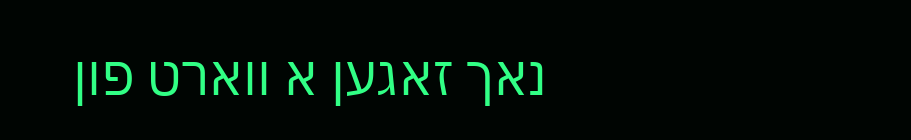נאך זאגען א ווארט פון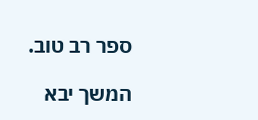ספר רב טוב.

המשך יבא